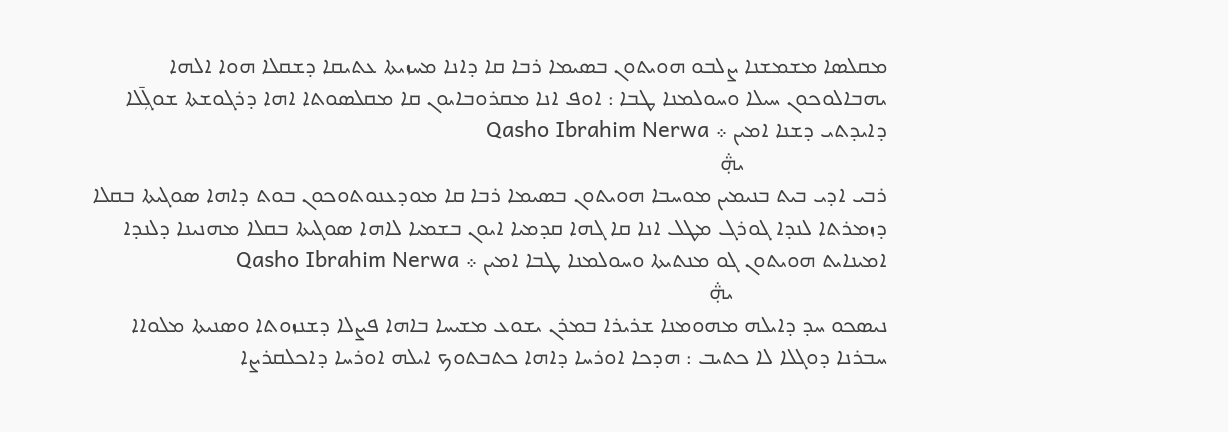ܡܩܠܣܐ ܡܫܡܫܢܐ ܨܠܒܘ ܗܘܝܬܘܢ ܒܤܝܡܐ ܪܒܐ ܩܐ ܕܐܢܐ ܡܚܙܝܬܐ ܥܬܝܩܐ ܕܫܩܠܐ ܗܘܐ ܐܠܗܐ ܝܗܒܐܠܘܟܘܢ ܚܝܠܐ ܘܚܘܠܡܢܐ ܛܒܐ : ܐܘܦ ܐܢܐ ܡܩܪܘܒܐܝܘܢ ܩܐ ܡܩܠܤܘܬܐ ܐܗܐ ܕܪܓܘܫܬܐ ܫܘܓܼ̄ܠܐ ܕܐܝܕܬܝ ܕܫܢܐ ܐܡܝܢ ܀ Qasho Ibrahim Nerwa
                         ܞ
ܪܒܝ ܐܕܝ ܒܝܬ ܒܢܝܡܝܢ ܡܘܚܒܐ ܗܘܝܬܘܢ ܒܤܝܡܐ ܪܒܐ ܩܐ ܡܘܕܥܢܘܬܘܟܘܢ ܒܘܬ ܕܐܗܐ ܤܘܓܝܬܐ ܒܩܠܐ ܕܙܡܪܬܐ ܠܢܕܐ ܓܘܪܓ ܡܛܠ ܐܢܐ ܩܐ ܓܗܐ ܩܕܡܝܐ ܐܝܘܢ ܒܫܡܝܐ ܠܐܗܐ ܤܘܓܝܬܐ ܒܩܠܐ ܡܗܢܝܢܐ ܕܠܢܕܐ ܐܡܝܢܐܝܬ ܗܘܝܬܘܢ ܓܘ ܡܢܬܝܬܐ ܘܚܘܠܡܢܐ ܛܒܐ ܐܡܝܢ ܀ Qasho Ibrahim Nerwa
                           ܞ
ܢܝܤܟܘ ܚܕ ܕܐܝܠܗ ܡܗܘܡܢܐ ܫܪܝܪܐ ܒܡܪܢ ܝܫܘܥ ܡܫܝܚܐ ܒܐܗܐ ܦܨܠܐ ܕܫܢܙܘܬܐ ܘܣܢܝܬܐ ܡܠܘܐܐ ܚܒܪܢܐ ܕܘܓܠܐ ܠܐ ܟܬܝܒ : ܗܕܟܐ ܐܘܪܚܐ ܕܐܗܐ ܟܬܒܬܘܟ ܐܝܠܗ ܐܘܪܚܐ ܕܐܟܠܩܪܨܐ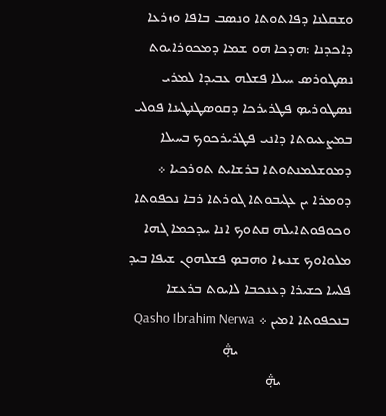ܘܫܩܠܢܐ ܕܦܐܬܘܬܐ ܘܢܤܒ ܒܐܦܐ ܘܙܪܥܐ ܕܐܟܕܢܐ :ܗܕܟܐ ܗܘ ܫܡܐ ܕܡܟܘܪܐܝܘܬ ܢܤܛܘܪܣ ܚܝܠܐ ܦܫܠܗ ܥܒܝܕܐ ܠܡܪܝ ܢܤܛܘܪܝܤ ܦܛܪܝܪܟܐ ܕܩܘܣܛܢܛܝܢܐ ܦܘܠܝ ܒܡܨܥܝܘܬܐ ܕܐܢܝ ܦܛܪܝܪܟܘܟ ܒܚܝܠܐ ܕܡܘܫܠܡܢܬܘܬܐ ܒܪܫܐܝܬ ܬܘܪܟܝܐ ܀ ܕܘܡܪܐ ܝܢ ܥܓܝܒܘܬܐ ܓܘܪܬܐ ܪܒܐ ܢܟܦܘܬܐ ܘܟܘܦܘܬܐܝܠܗ ܩܬܘܟ ܐܢܐ ܚܕܟܡܐ ܓܗܐ ܡܠܘܐܘܟ ܫܢܝܙܐ ܘܗܒܤ ܦܫܠܗܘܢ ܫܝܦܐ ܒܝܕ ܦܠܚܐ ܟܫܝܪܐ ܕܥܢܟܒܐ ܠܐܝܘܬ ܒܪܥܫܐ ܒܢܟܦܘܬܐ ܐܡܝܢ ܀ Qasho Ibrahim Nerwa
                               ܞ
                   ܞ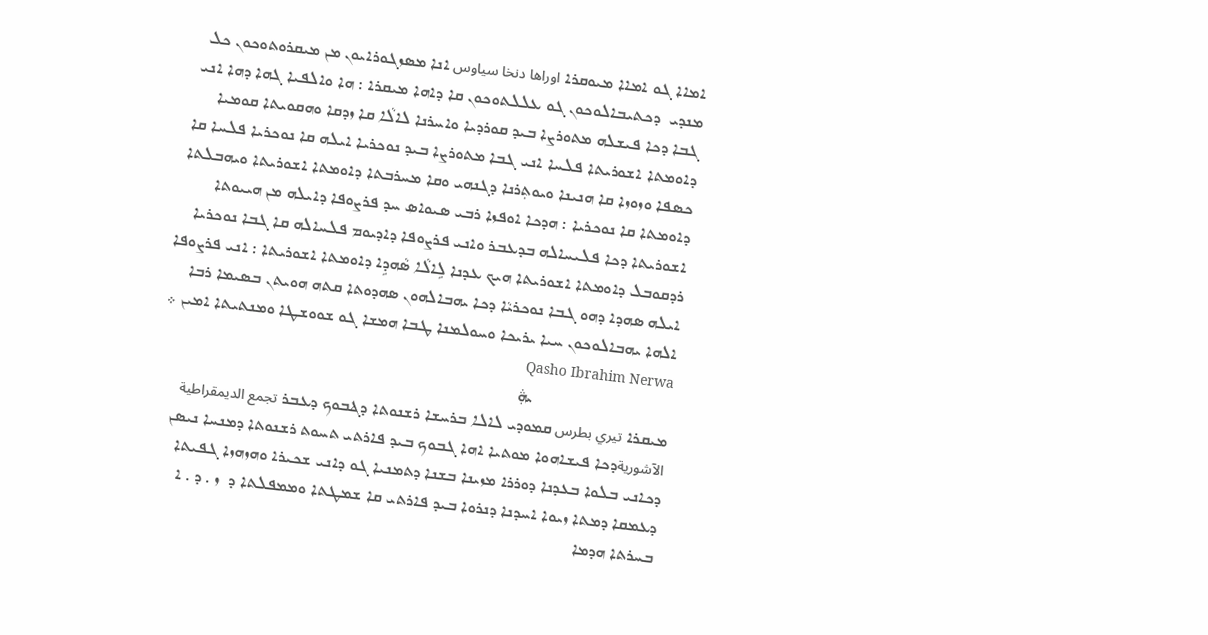ܐܡܐܐ ܓܘ ܐܡܐܐ ܡܝܘܩܪܐ اوراها دنخا سياوس ܐܢܐ ܡܤܙܓܘܪܐܝܘܢ ܡܢ ܡܝܩܪܘܬܘܟܘܢ ܟܠ ܡܢܕܝ  ܕܟܬܝܒܐܠܘܟܘܢ ܓܘ ܥܠܠܬܘܟܘܢ ܩܐ ܕܐܗܐ ܡܝܩܪܐ : ܗܐ ܘܐܠܦܝܐ ܓܗܐ ܕܗܐ ܐܢܝ ܓܒܐ ܕܟܐ ܦܝܫܠܗ ܡܬܘܪܨܐ ܒܝܕ ܩܘܪܕܝܐ ܘܐܚܪܢܐ ܠܐܠܵܐ ܩܐ ܙܕܩܐ ܘܗܩܘܝܬܐ ܩܘܡܝܐ ܕܐܘܡܬܐ ܐܫܘܪܝܬܐ ܦܠܚܐ ܐܢܝ ܓܒܐ ܡܬܘܪܨܐ ܒܝܕ ܢܘܟܪܝܐ ܐܝܠܗ ܩܐ ܢܘܟܪܝܐ ܦܠܚܐ ܩܐ ܟܤܦܐ ܘܙܘܙܐ ܩܐ ܗܢܝܢܐ ܘܝܘܬܼܪܢܐ ܕܓܢܗܝ ܘܩܐ ܡܚܪܒܬܐ ܕܐܘܡܬܐ ܐܫܘܪܝܬܐ ܘܝܗܒܠܬܐ ܕܐܘܡܬܐ ܩܐ ܢܘܟܪܝܐ : ܗܕܟܐ ܐܘܦܙܐ ܪܒܝ ܤܝܘܐܤ ܚܕ ܦܪܨܘܦܐ ܕܐܝܠܗ ܡܢ ܗܝܝܘܬܐ ܐܫܘܪܝܬܐ ܕܟܐ ܦܠܝܚܐܠܗ ܒܕܥܒܪ ܘܐܢܝ ܦܪܨܘܦܐ ܕܐܕܝܘܡ ܦܠܚܐܠܗ ܩܐ ܓܒܐ ܢܘܟܪܝܐ ܪܕܩܘܒܠ ܕܐܘܡܬܐ ܐܫܘܪܝܬܐ ܗܝܟ ܥܕܢܐ ܠܹܐܠܵܐ ܤܵܗܕܹܐ ܕܐܘܡܬܐ ܐܫܘܪܝܬܐ : ܐܢܝ ܦܪܨܘܦܐ ܐܝܠܗ ܣܗܕܐ ܕܗܘ ܓܒܐ ܢܘܟܪܝܵܐ ܕܟܐ ܝܗܒܐܠܗܘܢ ܤܗܕܘܬܐ ܩܬܗ ܗܘܝܬܢ ܒܤܝܡܐ ܪܒܐ ܐܠܗܐ ܝܗܒܐܠܘܟܘܢ ܚܝܐ ܝܪܝܟܐ ܘܚܘܠܡܢܐ ܛܒܐ ܗܡܫܐ ܓܘ ܫܘܘܫܛܐ ܘܡܢܬܝܬܐ ܐܡܝܢ ܀ Qasho Ibrahim Nerwa
                               ܞ
ܡܝܩܪܐ تيري بطرس ܩܡܘܕܝ ܠܐܠܐ ܒܪܚܫܐ ܪܫܢܘܬܐ ܕܔܒܘܟ ܕܥܒܪ تجمع الديمقراطية الآشوريةܕܟܐ ܦܝܫܐܗܘܐ ܡܘܬܝܐ ܐܗܐ ܓܒܘܟ ܒܝܕ ܦܐܪܬܝ ܬܚܘܬ ܪܫܢܘܬܐ ܕܡܢܚܐ ܢܝܣܢ ܕܟܐܢܝ ܒܠܘܐ ܒܥܕܢܐ ܕܘܪܪܐ ܡܙܝܢܐ ܒܫܢܐ ܕܬܡܢܝܐ ܓܘ ܕܐܢܝ ܫܟܝܪܐ ܘܗܙܗܙܐ ܓܦܝܬܐ ܕܥܡܩܐ ܕܡܬܐ ܙܝܘܐ ܐܚܕܢܐ ܕܢܪܘܐ ܒܝܕ ܦܐܪܬܝ ܩܐ ܫܡܛܬܐ ܘܡܡܦܠܬܐ ܕ  ܙ . ܕ . ܐ ܒܚܪܬܐ ܗܕܡܐ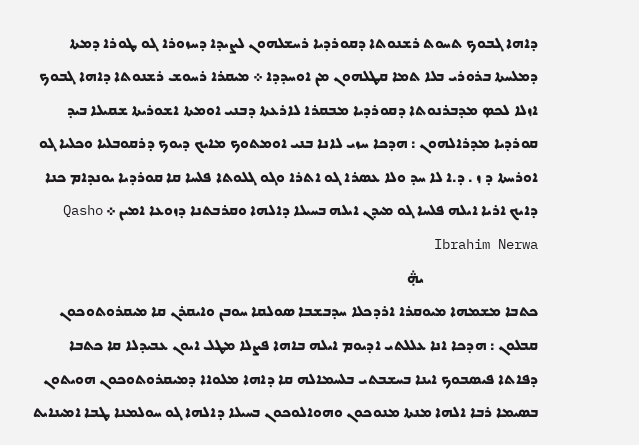ܕܐܗܐ ܓܒܘܟ ܬܚܘܬ ܪܫܢܘܬܐ ܕܩܘܪܕܝܐ ܪܚܫܠܗܘܢ ܠܨܝܕܐ ܕܚܙܘܪܐ ܓܘ ܛܘܪܐ ܕܡܬܐ ܕܡܠܚܬܐ ܒܪܘܪܝ ܒܠܐ ܬܡܐ ܩܛܠܗܘܢ ܡܢ ܐܘܚܕܕܐ ܀ ܡܝܩܪܐ ܪܚܘܫ ܪܫܢܘܬܐ ܕܐܗܐ ܓܒܘܟ ܐܙܠܐ ܠܟܤ ܡܕܒܪܢܘܬܐ ܕܩܘܪܕܝܐ ܡܒܩܪܐ ܠܐܪܥܬܐ ܕܒܢܝ ܐܘܡܬܐ ܐܫܘܪܝܬܐ ܫܩܝܠܐ ܒܝܕ ܩܘܪܕܝܐ ܡܕܪܐܠܗܘܢ : ܗܕܟܐ ܚܙܝ ܠܐܢܐ ܒܢܝ ܐܘܡܬܘܟ ܡܐܝܟ ܕܝܘܟ ܕܪܩܘܒܠܝܐ ܘܟܠܝܐ ܓܘ ܐܘܪܚܬܐ ܕ ܙ . ܕ.ܐ ܠܐ ܚܕ ܘܠܐ ܥܤܪܐ ܓܘ ܐܬܪܐ ܘܓܘ ܓܠܘܬܐ ܦܠܚܐ ܩܐ ܩܘܪܕܝܐ ܝܘܢܕܐܡ ܟܢܐ ܕܐܝܟ ܐܪܝܐ ܐܝܠܗ ܦܠܚܐ ܓܘ ܡܝܕܢ ܐܝܠܗ ܒܚܝܠܐ ܕܐܠܗܐ ܘܩܪܒܬܢܐ ܕܙܘܥܐ ܐܡܝܢ ܀ Qasho Ibrahim Nerwa
                                 ܞ
ܟܬܒܐ ܡܫܡܗܐ ܡܝܘܩܪܐ ܐܪܕܟܠܐ ܚܕܒܫܒܐ ܣܘܠܩܐ ܚܘܒܢ ܘܐܝܩܪܢ ܩܐ ܡܝܩܪܘܬܘܟܘܢ ܩܒܠܘܢ : ܗܕܟܐ ܐܢܐ ܥܠܠܬܝ ܐܕܝܘܡ ܐܝܠܗ ܒܐܗܐ ܦܨܠܐ ܡܛܠ ܐܝܘܢ ܥܒܝܕܠܐ ܩܐ ܟܬܒܐ ܕܦܐܬܐ ܦܝܣܒܘܟ ܐܝܢܐ ܒܚܫܒܬܝ ܒܠܚܡܐܠܗ ܩܐ ܕܐܗܐ ܡܠܘܐܐ ܕܡܝܩܪܘܬܘܟܘܢ ܗܘܝܬܘܢ ܒܤܝܡܐ ܪܒܐ ܐܠܗܐ ܡܢܬܐ ܡܢܘܟܘܢ ܘܗܘܐܠܘܟܘܢ ܒܚܝܠܐ ܕܐܠܗܐ ܓܘ ܚܘܠܡܢܐ ܛܒܐ ܐܡܝܢܐܝܬ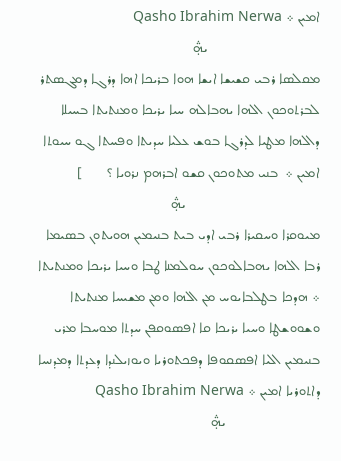ܐܡܝܢ ܀ Qasho Ibrahim Nerwa
                               ܞ
ܡܩܠܤܐ ܪܒܝ ܩܫܝܫܐ ܐܝܫܐ ܗܘܐ ܒܪܝܟܐ ܐܗܐ ܕܪܓܐ ܕܡܓܤܬܪ ܠܒܪܬܘܟܘܢ ܐܠܗܐ ܝܗܒܐܠܗ ܚܝܐ ܝܪܝܟܐ ܘܡܢܬܝܬܐ ܒܚܝܠܐ ܕܐܠܗܐ ܡܛܝܐ ܠܕܪܓܐ ܒܘܫ ܥܠܝܐ ܚܕܝܬܐ ܘܦܚܬܐ ܓܘ ܚܝܘܬܐ ܐܡܝܢ ܀  ܒܢܝ ܡܬܘܟܘܢ ܩܫܘ ܐܒܪܗܡ ܢܪܘܝܐ ؟       ]
                                     ܞ
ܡܝܘܩܪܐ ܘܚܩܝܪܐ ܪܒܝ ܐܕܝ ܒܝܬ ܒܢܝܡܝܢ ܗܘܝܬܘܢ ܒܤܝܡܐ ܪܒܐ ܐܠܗܐ ܝܗܒܐܠܘܟܘܢ ܚܘܠܡܢܐ ܛܒܐ ܘܚܝܐ ܝܪܝܟܐ ܘܡܢܬܝܬܐ ܀ ܗܕܟܐ ܒܛܠܒܐܝܘܚ ܡܢ ܐܠܗܐ ܘܡܢ ܡܫܝܚܐ ܡܢܬܝܬܐ ܘܫܘܘܫܛܐ ܘܚܝܐ ܝܪܝܟܐ ܩܐ ܐܦܤܘܩܦܢ ܚܕܬܐ ܡܘܚܒܐ ܡܪܝ ܒܢܝܡܝܢ ܐܠܝܐ ܐܦܣܩܘܦܐ ܕܦܟܬܘܪܝܐ ܘܝܘܙܝܠܢܕܐ ܕܥܕܬܐ ܕܡܕܢܚܐ ܕܐܬܘܪܝܐ ܐܡܝܢ ܀ Qasho Ibrahim Nerwa
                          ܞ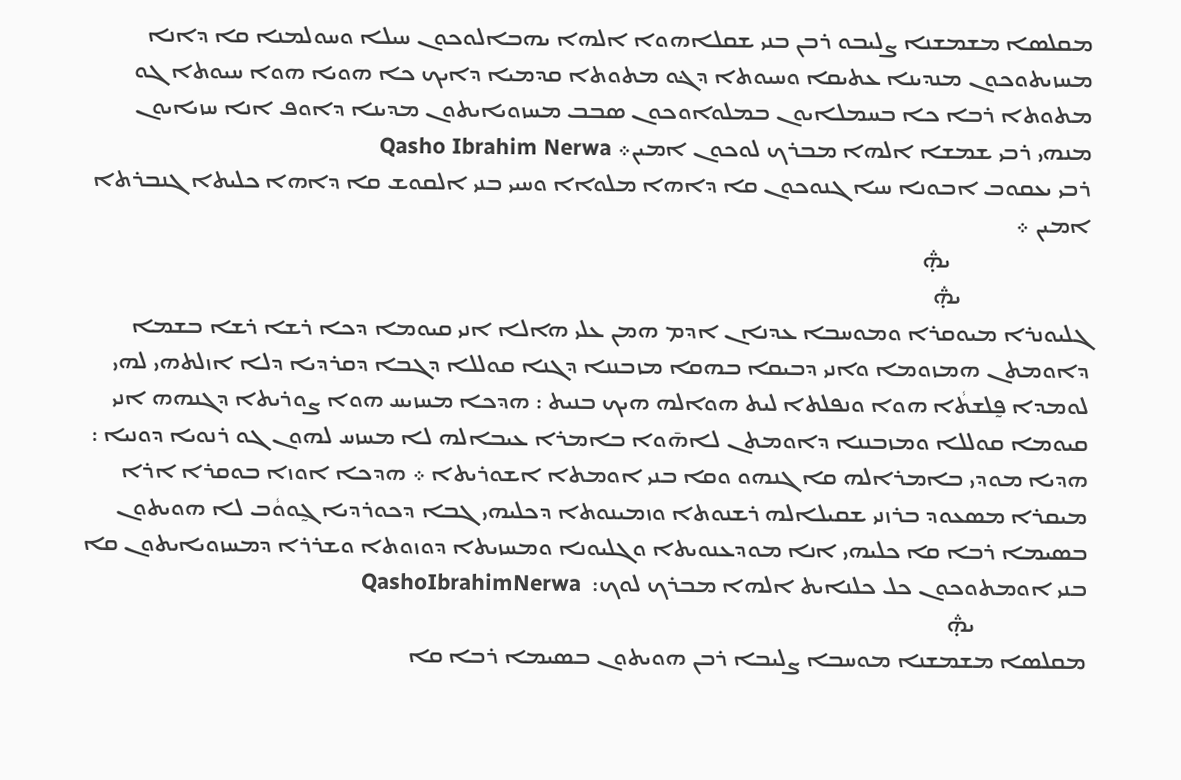ܡܩܠܣܐ ܡܫܡܫܢܐ ܨܠܝܒܘ ܪܒܢ ܒܢܝ ܫܩܠܐܗܘܐ ܐܠܗܐ ܝܗܒܐܠܘܟܘܢ ܚܝܠܐ ܘܚܘܠܡܢܐ ܩܐ ܕܐܢܐ ܡܚܙܝܬܘܟܘܢ ܡܢܕܝܢܐ ܥܬܝܩܐ ܘܚܝܘܬܐ ܕܔܘ ܡܬܘܬܐ ܩܕܡܝܐ ܕܐܝܟ ܟܐ ܗܘܝܐ ܗܘܐ ܚܝܘܬܐ ܓܘ ܡܬܘܬܐ ܪܒܐ ܟܐ ܒܚܡܠܐܝܘܢ ܒܡܠܘܐܘܟܘܢ ܣܒܒ ܡܚܙܘܝܐܝܬܘܢ ܡܕܝܢܐ ܕܐܘܦ ܐܢܐ ܚܙܝܐܝܘܢ ܡܢܗܝ ܪܒܝ ܫܡܫܐ ܐܠܗܐ ܡܒܪܟ ܠܘܟܘܢ ܐܡܝܢ܀ Qasho Ibrahim Nerwa
ܪܒܝ ܝܥܩܘܒ ܐܒܘܢܐ ܚܝܐ ܓܢܘܟܘܢ ܩܐ ܕܐܗܐ ܡܠܘܐܐ ܘܚܝܝ ܒܢܝ ܐܠܩܘܫ ܩܐ ܕܐܗܐ ܟܠܝܬܐ ܓܢܒܪܬܐ ܐܡܝܢ ܀
                         ܞ
                       ܞ
ܓܠܝܘܢܪܐ ܡܝܘܩܪܐ ܘܡܘܚܒܐ ܥܕܢܐܢ ܐܕܡ ܗܡܢ ܥܠܝ ܗܐܠܐ ܐܢܝ ܩܝܘܡܐ ܕܟܐ ܪܫܐ ܪܫܐ ܒܫܡܐ ܕܐܘܡܬܢ ܗܡܙܘܡܐ ܘܐܢܝ ܕܒܝܩܐ ܒܗܩܐ ܡܙܒܢܢܐ ܕܓܢܐ ܩܘܠܠܐ ܕܓܒܐ ܕܩܪܕܝܐ ܕܠܐ ܐܙܠܬܗܝ ܠܗܝ ܠܘܡܕܐ ܦ̰ܠܫܬܵܐ ܗܘܐ ܘܢܦܠܬܐ ܠܝܬ ܗܘܐܠܗ ܗܝܟ ܒܢܝܬ : ܗܕܟܐ ܡܚܙܝܚ ܗܘܐ ܨܘܪܝܬܐ ܕܓܢܗܗ ܐܢܝ ܩܝܘܡܐ ܩܘܠܠܐ ܘܡܙܒܢܢܐ ܕܐܘܡܬܢ ܠܐܗ̄ܘܐ ܒܐܡܪܐ ܥܝܒܐܠܗ ܠܐ ܡܚܙܚ ܠܗܘܢ ܓܘ ܪܢܘܝܐ ܕܘܢܝܐ : ܗܕܝܐ ܡܘܕܝ ܒܐܡܪܐܠܗ ܩܐ ܓܢܗܘ ܘܩܐ ܒܢܝ ܐܘܡܬܐ ܐܫܘܪܝܬܐ ܀ ܗܕܟܐ ܐܘܙܐ ܒܘܩܪܐ ܐܪܐ ܡܝܩܪܐ ܡܤܥܘܕ ܒܪܙܢܝ ܫܩܝܠܐܠܗ ܪܫܢܘܬܐ ܘܙܡܝܢܘܬܐ ܕܟܠܝܗܝ ܓܒܐ ܕܟܘܪܕܝܐ ܓ̰ܘܘܵܒ ܠܐ ܗܘܝܬܘܢ ܒܣܝܡܐ ܪܒܐ ܩܐ ܟܠܝܗܝ ܐܢܐ ܡܘܕܥܢܘܝܬܐ ܘܓܠܝܘܢܐ ܘܡܚܙܝܬܐ ܕܘܙܘܬܐ ܘܫܪܪܐ ܕܡܚܙܘܝܐܝܬܘܢ ܩܐ ܒܢܝ ܐܘܡܬܘܟܘܢ ܟܠ ܟܠܢܐܝܬ ܐܠܗܐ ܡܒܪܟ ܠܘܟ:  QashoIbrahimNerwa
                    ܞ
ܡܩܠܣܐ ܡܫܡܫܢܐ ܡܘܚܒܐ ܨܠܝܒܐ ܪܒܢ ܗܘܝܬܘܢ ܒܤܝܡܐ ܪܒܐ ܩܐ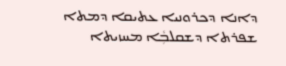ܕܐܢܐ ܕܟܪܘܢܝܐ ܥܬܝܩܐ ܕܡܬܐ ܫܦܪܬܐ ܕܫܩܠܒܼܵܐ ܡܚܙܝܬܐ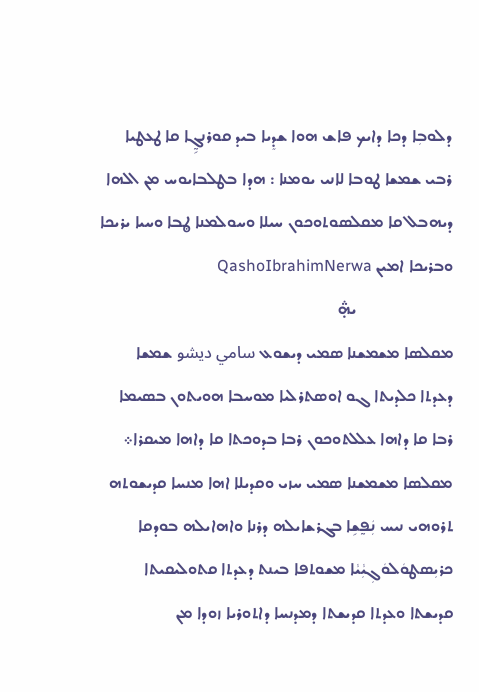ܕܠܘܒܼܐ ܕܟܐ ܕܐܝܟ ܦܐܫ ܗܘܐ ܫܕܸܝܐ ܒܝܕ ܩܘܪܢܓ̰ܹܐ ܩܐ ܛܥܛܝܐ ܪܒܝ ܫܡܫܐ ܛܘܒܐ ܠܐܢܝ ܝܘܡܢܐ : ܗܕܐ ܒܛܠܒܐܝܘܚ ܡܢ ܐܠܗܐ ܕܝܗܒܠ ܩܐ ܡܩܠܤܘܬܘܟܘܢ ܚܝܠܐ ܘܚܘܠܡܢܐ ܜܒܐ ܘܚܝܐ ܝܪܝܟܐ ܘܒܪܝܟܐ ܐܡܝܢ QashoIbrahimNerwa
                        ܞ
ܡܩܠܣܐ ܡܫܡܫܢܐ ܣܡܝ ܕܝܫܘܥ سامي ديشو ܫܡܫܐ ܕܥܕܬܐ ܟܠܕܝܬܐ ܓܘ ܐܘܣܬܪܠܝܐ ܡܘܚܒܐ ܗܘܝܬܘܢ ܒܣܝܡܐ ܪܒܐ ܩܐ ܕܐܗܐ ܥܠܠܬܘܟܘܢ ܪܒܐ ܒܕܘܟܬܐ ܩܐ ܕܐܗܐ ܡܝܩܪܐ܀ ܡܩܠܣܐ ܡܫܡܫܢܐ ܤܡܝ ܚܙܝ ܘܩܕܝܠܐ ܐܗܐ ܡܢܚܐ ܩܕܝܫܘܬܗ ܬܪܘܗܝ ܢܝܚ ܢܲܦ̰ܫܹܐ ܒܓܪܫܐܝܠܗ ܕܪܢܐ ܘܐܗܐܝܠܗ ܒܘܕܩܐ ܟܪܝܼܤܛܘܿܠܘܿܓܼܝܼܵܝܵܐ ܡܫܘܬܦܐ ܒܝܢܬ ܕܥܕܬܐ ܩܬܘܠܝܩܝܬܐ ܩܕܝܫܬܐ ܘܥܕܬܐ ܩܕܝܫܬܐ ܕܡܕܢܚܐ ܕܐܬܘܪܝܐ ܙܘܕܐ ܡܢ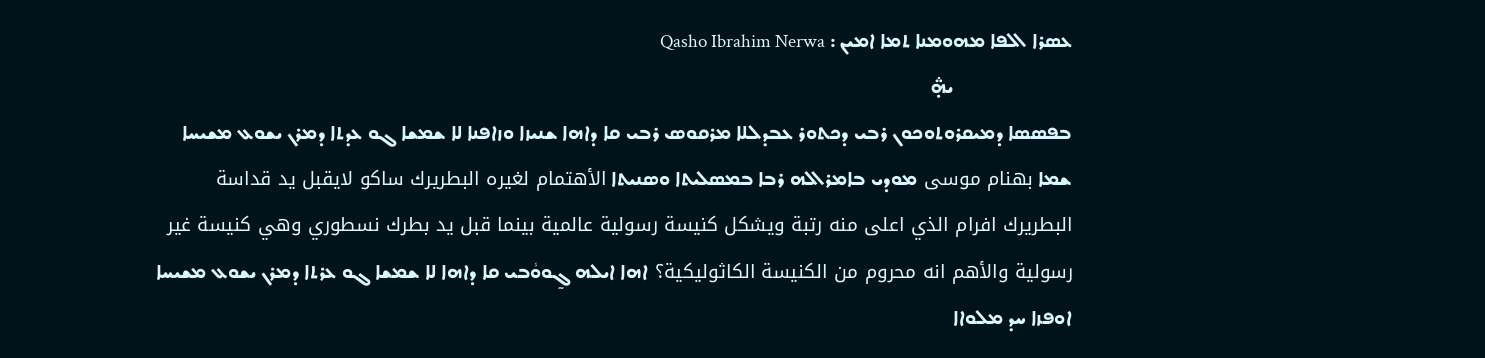ܥܤܪܐ ܐܠܦܐ ܡܗܘܡܢܐ ܬܡܐ ܐܡܝܢ : Qasho Ibrahim Nerwa
                         ܞ
ܒܦܤܤܐ ܕܡܝܩܪܘܬܘܟܘܢ ܪܒܝ ܕܟܬܘܪ ܥܒܕܠܠܐ ܡܪܩܘܣ ܪܒܝ ܩܐ ܕܐܗܐ ܫܢܝܙܐ ܘܙܐܦܢܐ ܠܐ ܫܡܫܐ ܓܘ ܥܕܬܐ ܕܡܪܢ ܝܫܘܥ ܡܫܝܚܐ ܫܡܐ بهنام موسى ܡܘܕܝ ܒܐܡܪܐܠܗ ܪܒܐ ܒܡܤܠܝܬܐ ܘܣܢܝܬܐ الأهتمام لغيره البطريرك ساكو لايقبل يد قداسة البطريرك افرام الذي اعلى منه رتبة ويشكل كنيسة رسولية عالمية بينما قبل يد بطرك نسطوري وهي كنيسة غير رسولية والأهم انه محروم من الكنيسة الكاثوليكية؟ ܐܗܐ ܐܝܠܗ ܓ̰ܘܘܵܒܝ ܩܐ ܕܐܗܐ ܠܐ ܫܡܫܐ ܓܘ ܥܪܬܐ ܕܡܪܢ ܝܫܘܥ ܡܫܝܚܐ ܐܘܦܙܐ ܚܕ ܡܠܘܐܐ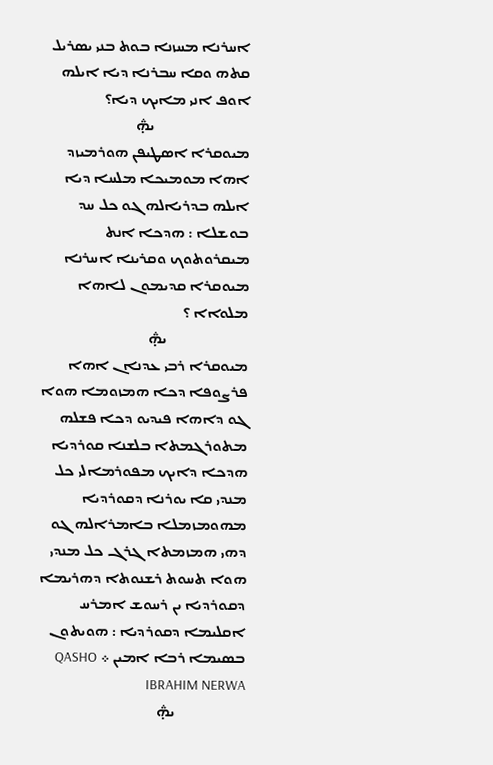ܐܚܪܢܐ ܡܚܙܢܐ ܒܘܬ ܒܢܝ ܝܤܪܝܠ ܩܬܗ ܘܩܐ ܚܒܪܢܐ ܕܝܐ ܐܝܠܗ ܐܘܦ ܐܢܝ ܡܐܝܟ ܕܝܐ؟
                           ܞ
ܡܝܘܩܪܐ ܐܤܛܝܦܢ ܗܘܪܡܝܙܕ ܐܗܐ ܡܘܡܝܟܐ ܡܠܚܐ ܕܝܐ ܐܝܠܗ ܒܕܪܝܐܠܗ ܓܘ ܟܠ ܚܕ ܒܘܫܠܐ : ܗܕܟܐ ܐܢܬ ܡܝܩܪܘܬܘܟ ܘܩܪܝܢܐ ܐܚܪܢܐ ܡܝܘܩܪܐ ܩܕܝܡܘܢ ܠܐܗܐ ܡܠܘܐܐ ؟
                       ܞ
ܡܝܘܩܪܐ ܪܒܝ ܥܕܢܐܢ ܐܗܐ ܦܪܨܘܦܐ ܕܟܐ ܗܡܙܘܡܐ ܗܘܐ ܓܘ ܕܐܗܐ ܦܝܕܝܘ ܕܟܐ ܦܫܠܗ ܡܬܘܪܓܡܬܐ ܒܠܫܢܐ ܩܘܪܕܝܐ ܗܕܟܐ ܕܐܝܟ ܡܦܘܪܡܐܠܝ ܟܠ ܡܢܕܝ ܩܐ ܝܘܪܢܐ ܕܩܘܪܕܝܐ ܡܗܘܡܙܡܠܐ ܒܐܡܪܐܠܗ ܓܘ ܕܗܝ ܗܡܙܡܬܐ ܓܪܓ ܟܠ ܡܢܕܝ ܗܘܐ ܬܚܘܬ ܪܫܢܘܬܐ ܕܗܪܝܡܐ ܕܩܘܪܕܝܐ ܝܢ ܪܚܘܫ ܐܡܪܚ ܐܩܠܝܡܐ ܕܩܘܪܕܝܐ : ܗܘܝܬܘܢ ܒܤܝܡܐ ܪܒܐ ܐܡܝܢ ܀ QASHO IBRAHIM NERWA
                    ܞ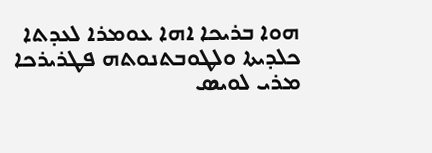ܗܘܐ ܒܪܝܟܐ ܐܗܐ ܥܘܡܪܐ ܠܥܕܬܐ ܟܠܕܝܬܐ ܘܠܛܘܒܬܢܘܬܗ ܦܛܪܝܪܟܐ ܡܪܝ ܠܘܝܣ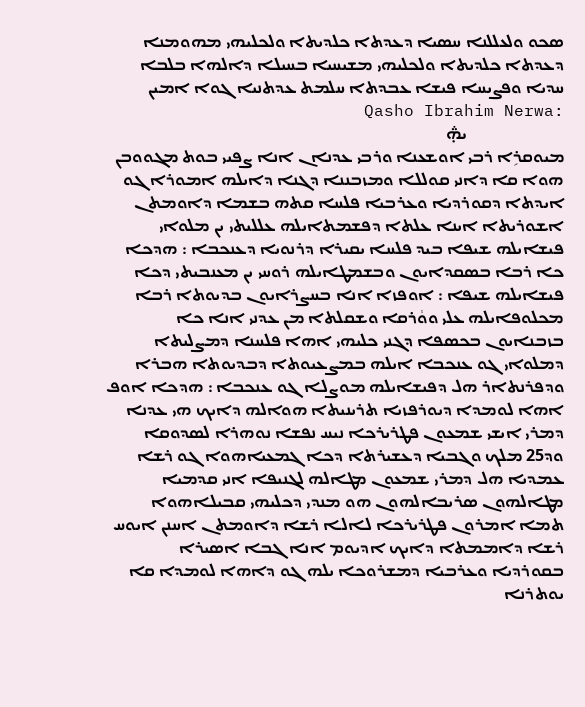ܤܟܘ ܘܠܥܠܠܢܐ ܚܤܝܐ ܕܥܕܬܐ ܟܠܕܝܬܐ ܘܠܟܠܝܗܝ ܡܗܘܡܢܐ ܕܥܕܬܐ ܟܠܕܝܬܐ ܘܠܟܠܝܗܝ ܡܫܝܚܝܐ ܒܚܝܠܐ ܕܐܠܗܐ ܒܠܒܐ ܚܕܝܐ ܘܦܨܝܚܐ ܦܝܫܐ ܥܒܕܬܐ ܚܠܡܬ ܥܕܬܢܝܐ ܓܘܐ ܐܡܝܢ :Qasho Ibrahim Nerwa
                        ܞ
ܡܝܘܩܪܹܐ ܪܒܝ ܐܘܫܥܢܐ ܘܪܒܝ ܥܕܢܐܢ ܐܢܐ ܨܦܝܝ ܒܘܬ ܡܓܘܘܒܢ ܗܘܐ ܩܐ ܕܐܢܝ ܩܘܠܠܐ ܘܡܙܒܢܢܐ ܕܓܢܐ ܕܐܝܠܗ ܐܡܘܪܐ ܓܘ ܐܝܕܬܐ ܕܩܘܪܕܝܐ ܘܥܪܒܝܐ ܦܠܚܐ ܩܬܗ ܒܫܡܐ ܕܐܘܡܬܢ ܐܫܘܪܝܬܐ ܐܝܢܐ ܥܠܬܐ ܕܦܫܡܬܐܝܠܗ ܥܠܠܝܬܝ ܝܢ ܡܠܘܐܝ ܦܝܫܐܝܠܗ ܫܝܦܐ ܒܝܕ ܦܠܚܐ ܝܩܝܪܐ ܕܪܢܘܝܐ ܕܥܢܟܒܐ : ܗܕܟܐ ܟܐ ܪܒܐ ܒܤܩܕܐܝܘܢ ܘܒܫܡܛܐܝܠܗ ܪܘܚܝ ܝܢ ܡܥܢܒܝܬܝ ܕܟܐ ܦܝܫܐܝܠܗ ܫܝܦܐ : ܐܘܦܙܐ ܐܢܐ ܒܚܨܪܐܝܘܢ ܒܕܝܘܬܐ ܪܒܐ ܡܟܠܘܦܐܝܠܗ ܥܠܝ ܘܘܵܪܩܐ ܘܫܩܠܬܐ ܡܢ ܥܕܢܝ ܐܢܐ ܟܐ ܒܙܒܢܐܝܘܢ ܒܟܣܦܐ ܕܓܢܝ ܟܠܝܗܝ ܐܗܐ ܦܠܚܢܐ ܕܡܨܠܝܬܐ ܕܡܠܘܐܝ ܓܘ ܥܢܟܒܐ ܐܝܠܗ ܒܡܨܥܝܘܬܐ ܕܒܕܝܘܬܐ ܗܒܪܐ ܘܕܦܪܢܬܐܪ ܗܠ ܕܦܝܫܐܝܠܗ ܡܘܨܠܐ ܓܘ ܥܢܟܒܐ : ܗܕܟܐ ܐܘܦ ܐܗܐ ܠܘܡܕܐ ܕܝܘܪܦܙܝܐ ܬܪܝܢܝܬܐ ܗܘܐܠܗ ܕܐܝܟ ܗܝ ܥܕܢܐ ܕܡܪܝ ܐܝܫܝ ܫܡܥܘܢ ܦܛܪܝܪܟܐ ܢܝܚ ܢܦܫܐ ܢܘܗܪܐ ܠܤܕܘܩܐ ܘܕ25 ܡܠܟ ܘܓܒܝܐ ܕܥܫܝܪܬܐ ܕܟܐ ܓܡܥܝܐܗܘܐ ܓܘ ܪܫܐ ܥܡܕܝܐ ܗܠ ܕܡܪܝ ܫܡܥܘܢ ܡܛܐܠܗ ܠܓܢܝܦܐ ܐܢܝ ܩܕܡܝܐ ܡܛܐܠܗܘܢ ܤܪܝܒܐܠܗܘܢ ܗܘ ܡܢܕܝ ܕܟܠܝܗܝ ܩܒܝܠܐܗܘܐ ܬܡܐ ܐܡܪܘܢ ܦܛܪܝܪܟܐ ܠܐܠܐ ܪܫܐ ܕܐܘܡܬܢ ܐܚܢܢ ܐܝܘܚ ܪܫܐ ܕܐܡܡܬܐ ܕܐܝܟ ܐܕܝܘܡ ܐܢܐ ܓܒܐ ܐܤܝܪܐ ܒܩܘܪܕܝܐ ܘܥܪܒܝܐ ܕܡܫܪܘܟܐ ܝܠܗ ܓܘ ܕܐܗܐ ܠܘܡܕܐ ܩܐ ܝܘܬܪܢܐ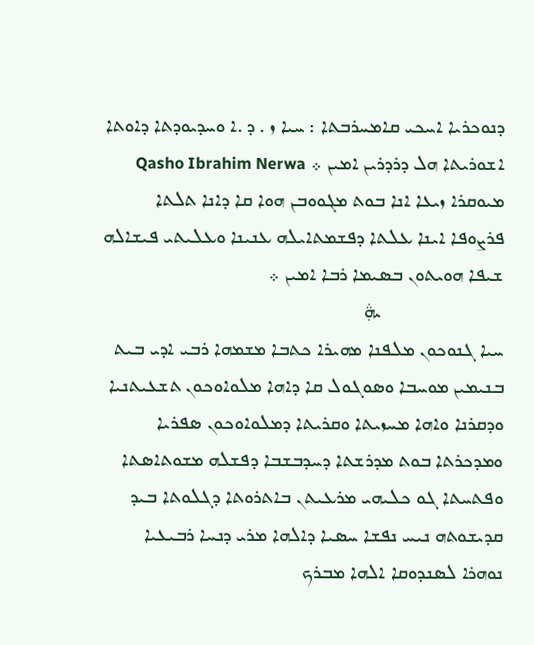ܕܢܘܟܪܝܐ ܐܚܟܝ ܩܐܡܚܪܒܬܐ : ܚܝܐ ܙ . ܕ .ܐ ܘܚܕܝܘܕܬܐ ܕܐܘܬܐ ܐܫܘܪܝܬܐ ܗܠ ܕܪܕܪܝܢ ܐܡܝܢ ܀ Qasho Ibrahim Nerwa
ܡܝܘܩܪܐ ܙܝܥܐ ܐܢܐ ܒܘܬ ܡܓܘܘܒܢ ܗܘܐ ܩܐ ܕܐܢܐ ܬܠܬܐ ܦܪܨܘܦܐ ܐܝܢܐ ܥܠܬܐ ܕܦܫܡܬܐܝܠܗ ܥܢܝܢܐ ܘܥܠܝܬܝ ܦܝܫܐܠܗ ܫܝܦܐ ܗܘܝܬܘܢ ܒܣܝܡܐ ܪܒܐ ܐܡܝܢ ܀
                        ܞ
ܚܝܐ ܓܢܘܟܘܢ ܡܠܦܢܐ ܡܗܝܪܐ ܟܬܒܐ ܡܫܡܗܐ ܪܒܝ ܐܕܝ ܒܝܬ ܒܢܝܡܝܢ ܡܘܚܒܐ ܘܤܘܓܘܠ ܩܐ ܕܐܗܐ ܡܠܘܐܘܟܘܢ ܬܫܥܝܬܢܝܐ ܘܕܩܪܢܐ ܘܐܗܐ ܡܚܙܝܬܐ ܘܩܪܝܬܐ ܕܡܠܘܐܘܟܘܢ ܤܦܪܝܐ ܘܡܕܟܪܬܐ ܒܘܬ ܡܕܪܫܬܐ ܕܚܕܒܫܒܐ ܕܦܫܠܗ ܡܫܘܬܐܣܬܐ ܘܦܬܚܬܐ ܓܘ ܟܠܝܗܝ ܡܪܥܝܬܢ ܒܐܬܪܘܬܐ ܕܓܠܘܬܐ ܒܝܕ ܩܕܝܫܘܬܗ ܢܝܚ ܢܦܫܐ ܚܣܝܐ ܕܐܠܗܐ ܡܪܝ ܕܢܚܐ ܪܒܝܥܝܐ ܢܘܗܪܐ ܠܤܢܕܘܩܐ ܐܠܗܐ ܡܒܪܟ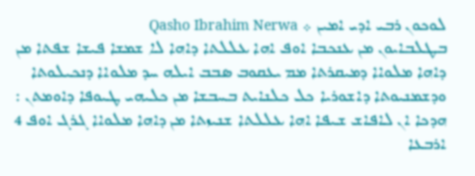ܠܘܟܘܢ ܪܒܝ ܐܕܝ ܐܡܝܢ ܀ Qasho Ibrahim Nerwa
ܒܛܠܒܐܝܘܢ ܡܢ ܥܢܟܒܐ ܐܘܦ ܐܗܐ ܥܠܠܬܐ ܕܐܗܐ ܠܐ ܫܡܫܐ ܦܝܫܐ ܫܦܬܐ ܡܢ ܕܐܗܐ ܡܠܘܐܐ ܕܡܝܩܪܬܐ ܡܡ ܝܥܩܘܒ ܤܒܒ ܐܝܠܗ ܚܕ ܡܠܘܐܐ ܕܢܟܝܠܘܬܐ ܘܕܫܡܢܝܘܬܐ ܕܐܫܘܪܝܐ ܟܠ ܟܠܢܐܝܬ ܒܚܒܫܐ ܡܢ ܟܠܝܗܝ ܛܝܘܦܐ ܕܐܘܡܬܢ : ܗܕܟܐ ܐܢ ܠܐܦܐܫ ܫܝܦܐ ܐܗܐ ܥܠܠܬܐ ܫܢܝܙܬܐ ܡܢ ܕܐܗܐ ܡܠܘܐܐ ܓܪܓ ܐܘܦ 4 ܐܪܒܥܐ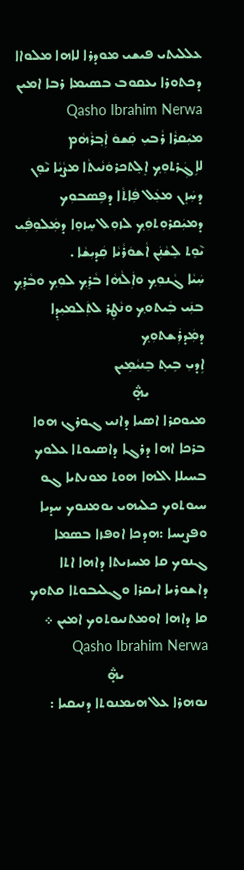ܥܠܠܝܬܝ ܦܝܫܝ ܡܘܕܪܐ ܠܐܗܐ ܡܠܘܐܐ ܕܟܬܘܪܐ ܝܥܩܘܒ ܒܤܝܡܐ ܪܒܐ ܐܡܝܢ Qasho Ibrahim Nerwa
ܡܝܲܩܪܵܐ ܪܵܒܝܼ ܩܲܫܘܿ ܐܲܒ݂ܪܵܗܵܡ
ܠܐܹܓܲܪܬܘܼܟ݂ ܐܸܠܸܬܟܪܘܿܢܵܝܬܵܐ ܡܨܵܝܵܐ ܝ݉ܘܸܢ ܕܚܲܙܸܢ ܡܥܲܠ ܦܲܐܬܵܐ ܕܦܹܤܒܘܼܟ ܕܡܝܲܩܪܘܼܬܘܼܟ݂ ܠܙܘܼܠ ܚܸܙܘܸܐ ܕܡܲܠܘܼܦܲܝ ܝ݉ܘܸܬ ܠܸܫܵܢܲܢ ܐܵܫܘܿܪܵܝܵܐ ܩܲܕܝܼܫܵܐ .
ܚܲܝܵܐ ܓܵܢܘܼܟ݂ ܘܐܲܠܵܗܵܐ ܒܵܪܸܟ݂ ܠܘܼܟ݂ ܘܒܵܪܸܟ݂ ܒܢܲܝ ܒܲܝܬܘ݂ܟ ܘܢܵܛܸܪ ܠܬܲܠܡܝܼܕܸܐ ܕܡܲܕܪܲܫܬܘܼܟ݂
ܐܹܕܝܼ ܒܹܝܬ݂ ܒܸܢܝܵܡܹܝܢ
                ܞ
ܡܝܘܩܪܐ ܐܤܝܐ ܕܐܢܝ ܓܘܪܓ ܗܘܐ ܒܪܟܐ ܐܗܐ ܕܪܓܐ ܕܐܤܝܘܬܐ ܥܠܘܟ ܒܚܝܠܐ ܐܠܗܐ ܗܘܬ ܡܘܢܬܝܐ ܓܘ ܚܝܘܬܘܟ ܟܠܝܗܝ ܝܘܡܢܘܟ ܚܕܝܐ ܘܦܨܝܚܐ :ܗܕܟܐ ܐܘܦܙܐ ܒܤܡܐ ܓܢܘܟ ܩܐ ܡܚܙܝܬܐ ܕܐܗܐ ܐܬܐ ܕܐܫܘܪܝܐ ܐܝܩܪܐ ܘܓܠܝܒܘܬܐ ܩܬܘܟ ܩܐ ܕܐܗܐ ܐܘܡܬܢܝܘܬܘܟ ܐܡܝܢ ܀ Qasho Ibrahim Nerwa
                        ܞ
ܢܘܗܪܐ ܥܠ ܗܝܡܢܘܬܐ ܕܢܝܩܝܐ :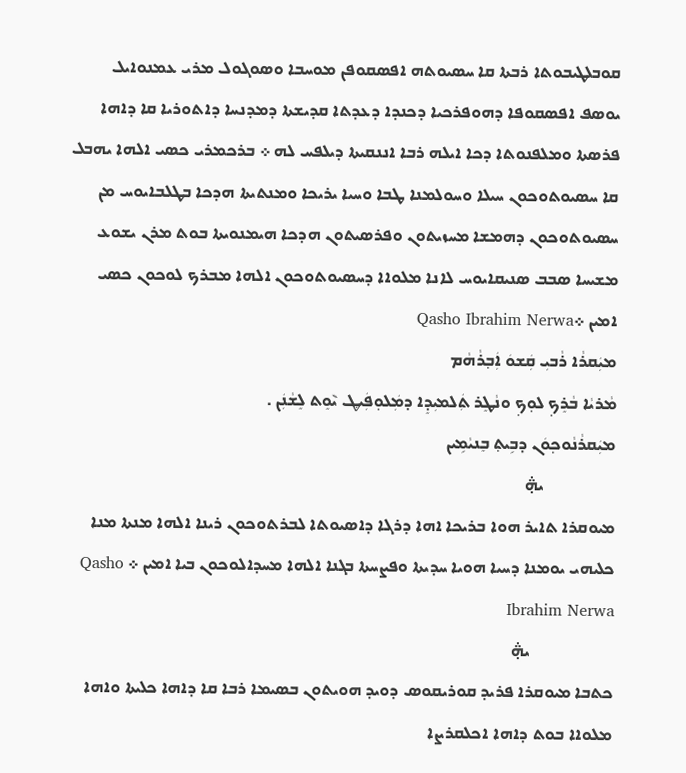ܩܘܒܠܛܝܒܘܬܐ ܪܒܬܐ ܩܐ ܚܤܝܘܬܗ ܐܦܣܩܘܦܢ ܡܘܚܒܐ ܘܣܘܓܘܠ ܡܪܝ ܥܡܢܘܐܝܠ ܝܘܣܦ ܐܦܤܩܘܦܐ ܕܗܘܦܪܟܝܐ ܕܟܢܕܐ ܕܥܕܬܐ ܩܕܝܫܬܐ ܕܡܕܢܚܐ ܕܐܬܘܪܝܐ ܩܐ ܕܐܗܐ ܦܪܤܬܐ ܘܡܠܦܢܘܬܐ ܕܟܐ ܐܝܠܗ ܪܒܐ ܐܢܢܩܝܬܐ ܕܝܠܦܚ ܠܗ ܀ ܒܪܟܡܪܝ ܟܤܝ ܐܠܗܐ ܝܗܒܠ ܩܐ ܚܣܝܘܬܘܟܘܢ ܚܝܠܐ ܘܚܘܠܡܢܐ ܛܒܐ ܘܚܝܐ ܝܪܝܟܐ ܘܡܢܬܝܬܐ ܗܕܟܐ ܒܛܠܒܐܝܘܚ ܡܢ ܚܤܝܘܬܘܟܘܢ ܕܗܡܫܐ ܡܚܙܝܬܘܢ ܘܦܪܤܝܬܘܢ ܗܕܟܐ ܗܝܡܢܘܝܬܐ ܒܘܬ ܡܪܢ ܝܫܘܥ ܡܫܝܚܐ ܣܒܒ ܤܢܝܩܐܝܘܚ ܠܐܢܐ ܡܠܘܐܐ ܕܚܤܝܘܬܘܟܘܢ ܐܠܗܐ ܡܒܪܟ ܠܘܟܘܢ ܟܤܝ ܐܡܝܢ ܀Qasho Ibrahim Nerwa
ܡܝܲܩܪܵܐ ܪܵܒܝܼ ܩܲܫܘܿ ܐܲܒ݂ܪܵܗܵܡ
ܡܵܪܝܵܐ ܒܵܪܸܟ݂ ܠܘ݂ܟ݂ ܘܢܵܛܸܪ ܬܲܠܡܝܼܕܸܐ ܕܡܲܠܘ݂ܦܲܝܜ ܝ݉ܘܸܬ ܠܸܫܵܢܲܢ .
ܡܝܲܩܪܵܢܵܘܟ݂ܘܿܢ ܕܒܹܝܬ݂ ܒܸܢܝܵܡܹܝܢ
                  ܞ
ܡܝܘܩܪܐ ܬܐܝܪ ܗܘܐ ܒܪܝܟܐ ܐܗܐ ܕܪܓܐ ܕܐܤܝܘܬܐ ܠܒܪܬܘܟܘܢ ܪܝܢܐ ܐܠܗܐ ܡܢܬܐ ܡܢܐ ܟܠܝܗܝ ܝܘܡܢܐ ܕܚܝܐ ܗܘܝܐ ܚܕܝܬܐ ܘܦܨܚܬܐ ܒܓܢܐ ܐܠܗܐ ܡܚܕܐܠܘܟܘܢ ܒܝܐ ܐܡܝܢ ܀ Qasho Ibrahim Nerwa
                     ܞ
ܟܬܒܐ ܡܝܘܩܪܐ ܦܪܝܕ ܩܘܪܝܩܘܣ ܕܘܝܕ ܗܘܝܬܘܢ ܒܤܝܡܐ ܪܒܐ ܩܐ ܕܐܗܐ ܟܠܝܬܐ ܘܐܗܐ ܡܠܘܐܐ ܒܘܬ ܕܐܗܐ ܐܟܠܩܪܨܐ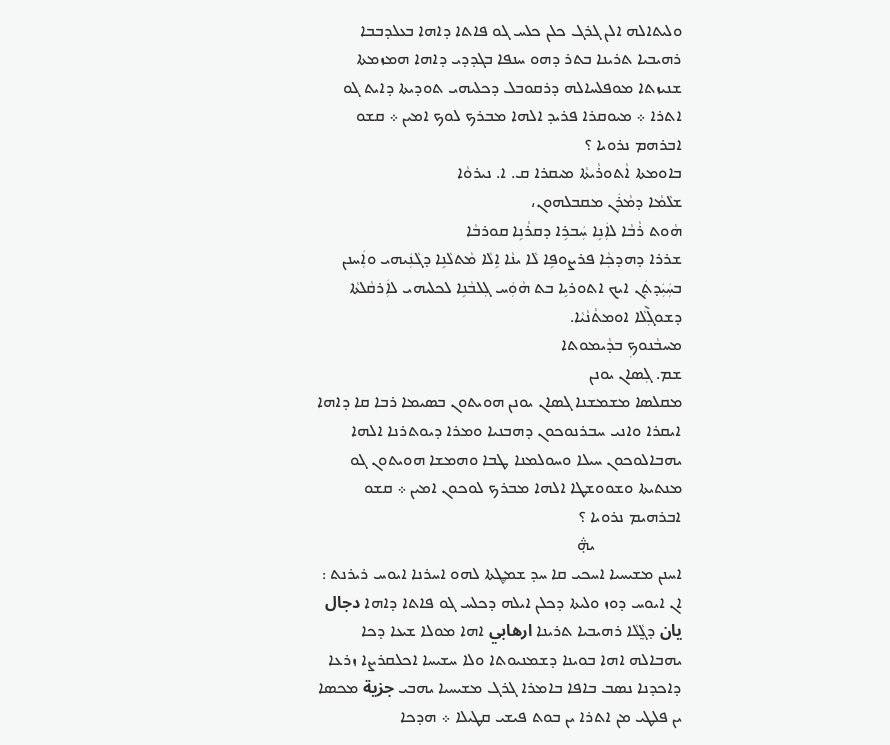ܘܠܝܬܐܠܗ ܐܠܢ ܓܪܓ ܟܠܢ ܟܠܚ ܓܘ ܦܐܬܐ ܕܐܗܐ ܒܥܠܕܒܒܐ ܪܗܝܒܝܐ ܬܪܝܢܐ ܒܬܪ ܕܗܘ ܚܢܦܐ ܒܓܕܕܝ ܕܐܗܐ ܗܡܙܡܬܐ ܫܢܝܙܬܐ ܡܘܦܠܚܐܠܗ ܕܪܩܘܒܠ ܕܟܠܝܗܝ ܬܘܕܝܬܐ ܕܐܝܬ ܓܘ ܐܬܪܐ ܀ ܡܝܘܩܪܐ ܦܪܝܕ ܐܠܗܐ ܡܒܪܟ ܠܘܟ ܐܡܝܢ ܀ ܩܫܘ ܐܒܪܗܡ ܢܪܘܝܐ ؟
ܒܐܘܡܬܐ ܐܵܬܘܪܵܝܬܵܐ ܡܝܩܪܐ ܩ. ܐ. ܢܝܪܘܵܐ
ܫܠܵܡܵܐ ܕܡܵܪܲܢ ܡܩܒܠܗܘܢ،
ܗܵܘܬ ܪܵܒܵܐ ܠܐܲܢܹܐ ܚܲܒܪܹܐ ܕܩܪܵܢܹܐ ܩܘܪܒܵܐ
ܫܪܪܐ ܕܗܕܟ݂ܵܐ ܦܪܨܘܦܹܐ ܠܵܐ ܝܢܵܐ ܐܹܠܵܐ ܡܵܬܠܵܢܹܐ ܕܓܵܢܲܝܗܝ ܘܐܲܚܢܢ ܒܚܲܝܲܕܬܲܢ ܐܝܟ ܐܬܘܪܝܹܐ ܒܬ ܗܵܘܲܚ ܓ݂ܠܒܵܢܹܐ ܠܟܠܝܗܝ ܠܐܲܪܩܵܠܬܵܐ ܕܫܘܓ݂݉ܠܵܐ ܐܘܡܬܵܢܵܝܵܐ.
ܡܚܒܵܢܘܟ݂ ܒܕܵܝܡܘܬܐ
ܫܡ. ܓ݂ܣܐܢ ܝܘܢܢ
ܡܩܠܤܐ ܡܫܡܫܢܐ ܓܤܐܢ ܝܘܢܢ ܗܘܝܬܘܢ ܒܤܝܡܐ ܪܒܐ ܩܐ ܕܐܗܐ ܐܝܩܪܐ ܘܐܢܝ ܚܒܪܢܘܟܘܢ ܕܗܒܢܝܐ ܘܡܪܐ ܕܝܘܬܪܢܐ ܐܠܗܐ ܝܗܒܐܠܘܟܘܢ ܚܝܠܐ ܘܚܘܠܡܢܐ ܛܒܐ ܘܗܡܫܐ ܗܘܝܬܘܢ ܓܘ ܡܢܬܝܬܐ ܘܫܘܘܫܛܐ ܐܠܗܐ ܡܒܪܟ ܠܘܟܘܢ ܐܡܝܢ ܀ ܩܫܘ ܐܒܪܗܝܡ ܢܪܘܝܐ ؟
                     ܞ
ܐܚܢܢ ܡܫܝܚܝܐ ܐܚܟܝ ܩܐ ܚܕ ܫܡܜܬܐ ܠܗܘ ܐܚܪܢܐ ܐܝܘܚ ܪܝܪܢܬ : ܐܢ ܐܝܘܚ ܕܘܙ ܘܠܝܬܐ ܕܟܠܢ ܐܝܠܗ ܕܟܠܚ ܓܘ ܦܐܬܐ ܕܐܗܐ دجال يان ܕܓ̰ܵܠܵܐ ܪܗܝܒܝܐ ܬܪܝܢܐ ارهابي ܐܗܐ ܡܘܠܐ ܫܝܥܐ ܕܟܐ ܝܗܒܐܠܗ ܐܗܐ ܒܘܝܢܐ ܕܫܡܢܝܘܬܐ ܘܠܐ ܚܫܝܚܐ ܐܟܠܩܪܨܐ ܙܪܥܐ ܕܐܟܕܢܐ ܢܤܒ ܒܐܦܐ ܒܐܡܪܐ ܓܪܓ ܡܫܝܚܝܐ ܝܗܒܝ جزية ܡܟܤܐ ܝܢ ܦܠܛܝ ܡܢ ܐܬܪܐ ܝܢ ܒܘܬ ܦܝܫܝ ܩܛܝܠܐ ܀ ܗܕܟܐ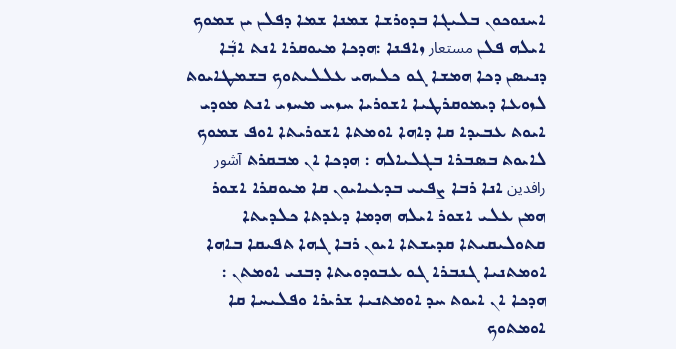ܐܚܢܘܟܘܢ ܒܠܝܓܐ ܒܕܘܪܫܐ ܫܡܢܐ ܫܡܐ ܕܦܠܢ ܝܢ ܫܡܘܟ ܐܝܠܗ ܦܠܢ مستعار ܙܐܦܢܐ :ܗܕܟܐ ܡܝܘܩܪܐ ܐܢܬ ܐܒܼܵܐ ܕܢܝܣܢ ܕܟܐ ܗܡܫܐ ܓܘ ܟܠܝܗܝ ܥܠܠܝܬܘܟ ܒܫܡܛܐܝܘܬ ܠܙܘܥܐ ܕܝܡܘܩܪܛܝܐ ܐܫܘܪܝܐ ܚܙܚ ܡܚܙܝ ܐܢܬ ܡܘܕܝ ܐܝܘܬ ܥܒܝܕܐ ܩܐ ܕܐܗܐ ܐܘܡܬܐ ܐܫܘܪܝܬܐ ܐܘܦ ܫܡܘܟ ܠܐܝܘܬ ܒܤܒܪܐ ܒܓܠܝܐܠܗ : ܗܕܟܐ ܐܢ ܡܒܩܪܬ آشور رافدين ܐܢܐ ܪܒܐ ܨܦܝܝ ܒܕܥܝܐܝܘܢ ܩܐ ܡܝܘܩܪܐ ܐܫܘܪ ܗܡܢ ܥܠܝ ܐܫܘܪ ܐܝܠܗ ܗܕܡܐ ܕܥܕܬܐ ܟܠܕܝܬܐ ܩܬܘܠܝܩܝܬܐ ܩܕܝܫܬܐ ܐܝܘܢ ܪܒܐ ܓܗܐ ܬܦܝܩܐ ܒܐܗܐ ܐܘܡܬܢܝܐ ܓܢܒܪܐ ܓܘ ܥܒܘܕܘܝܬܐ ܕܒܢܝ ܐܘܡܬܢ : ܗܕܟܐ ܐܢ ܐܝܘܬ ܚܕ ܐܘܡܬܢܝܐ ܫܪܝܪܐ ܘܦܠܝܚܐ ܩܐ ܐܘܡܬܘܟ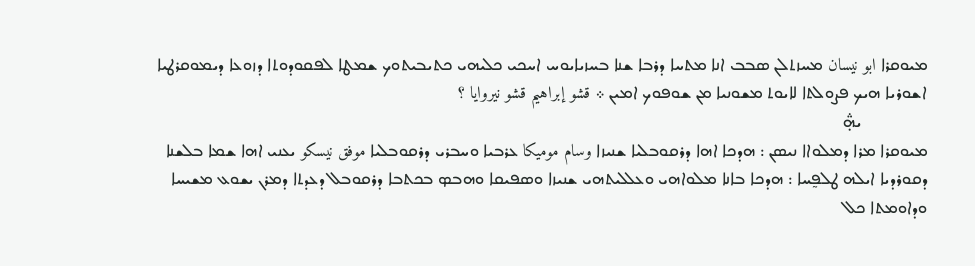ܡܝܘܩܪܐ ابو نيسان ܡܚܙܬܠܢ ܤܒܒ ܐܢܐ ܡܬܚܐ ܕܪܒܐ ܫܢܐ ܒܚܙܝܐܝܘܚ ܐܚܟܝ ܟܠܝܗܝ ܟܬܝܒܝܬܘܟ ܫܡܛܐ ܠܦܩܘܕܘܬܐ ܕܙܘܥܐ ܕܝܡܘܩܪܛܝܐ ܐܫܘܪܝܐ ܗܝܟ ܦܨܘܠܬܐ ܠܐܝܘܬ ܡܫܘܢܝܐ ܡܢ ܫܘܦܘܟ ܐܡܝܢ ܀ قشو إبراهيم قشو نيروايا ؟
               ܞ
ܡܝܘܩܪܐ ܡܪܐ ܕܡܠܘܐܐ ܢܝܤܢ : ܗܕܟܐ ܐܗܐ ܕܪܩܘܒܠܝܐ ܫܢܝܙܐ وسام موميكا ܥܪܒܝܐ ܘܚܒܪܝ ܕܪܩܘܒܠܝܐ موفق نيسكو ܝܥܢܝ ܐܗܐ ܫܡܐ ܒܠܫܢܐ ܕܩܘܪܕܝܐ ܐܝܠܗ ܛܠܦ̰ܚܐ : ܗܕܟܐ ܒܐܢܐ ܡܠܘܐܗܝ ܘܥܠܠܝܬܗܝ ܫܢܝܙܐ ܘܣܦܝܩܐ ܘܗܒܤ ܒܟܬܒܐ ܕܪܩܘܒܠ ܕܥܕܬܐ ܕܡܪܢ ܝܫܘܥ ܡܫܝܚܐ ܘܕܐܘܡܬܐ ܟܠ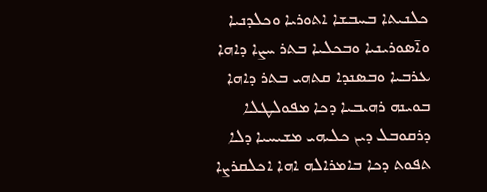ܟܠܢܝܬܐ ܒܚܒܫܐ ܐܬܘܪܝܐ ܘܟܠܕܢܝܐ ܘܐ̄ܤܘܪܝܢܝܐ ܘܒܟܠܝܐ ܒܬܪ ܚܨܐ ܕܐܗܐ ܥܪܒܝܐ ܘܒܤܢܕܐ ܩܬܗܝ ܒܬܪ ܕܐܗܐ ܒܘܝܢܗ ܪܗܝܒܝܐ ܕܟܐ ܡܦܘܠܛܠܐ ܕܪܩܘܒܠ ܕܝܢ ܟܠܝܗܝ ܡܫܝܚܝܐ ܕܠܐ ܬܦܘܬ ܕܟܐ ܒܐܡܪܐܠܗ ܐܗܐ ܐܟܠܩܪܨܐ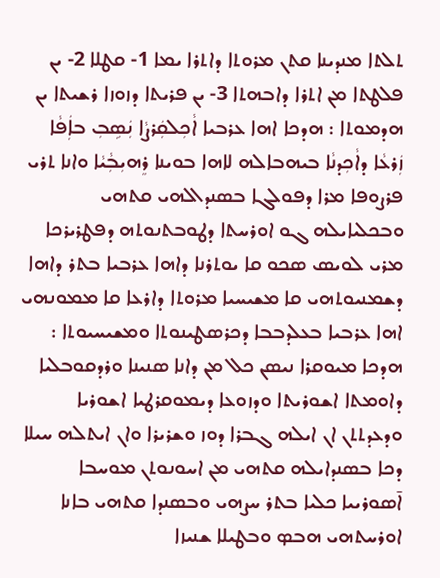ܬܠܬܐ ܡܢܕܝܢܐ ܩܬܢ ܡܪܘܬܐ ܕܐܬܪܐ ܝܡܐ 1- ܩܛܠܐ 2- ܝܢ ܦܠܛܬܐ ܡܢ ܐܬܪܐ ܕܐܒܗܬܐ 3- ܝܢ ܦܪܝܬܐ ܕܙܘܙܐ ܪܫܝܬܐ ܝܢ ܗܕܡܘܬܐ : ܗܕܟܐ ܐܗܐ ܥܪܒܝܐ ܐܵܟܼܠܩܲܪܨܵܐ ܢܲܤܹܒܼ ܒܐܲܦܵܐ ܙܲܪܥܵܐ ܕܐܵܟܼܕܢܵܐ ܒܝܗܒܐܠܗ ܠܐܗܐ ܒܘܝܢܐ ܪܸܗܝܼܒܼܵܝܵܐ ܘܐܢܐ ܬܪܝ ܦܪܨܘܦܐ ܡܪܐ ܕܦܘܠܓܐ ܒܤܢܕܐܠܗܝ ܩܬܗܝ ܘܒܟܠܝܐܝܠܗ ܓܘ ܐܘܪܚܬܐ ܕܛܘܒܬܢܘܬܗ ܕܦܛܪܝܪܟܐ ܡܪܝ ܠܘܝܣ ܤܟܘ ܩܐ ܝܘܬܪܢܐ ܕܐܗܐ ܥܪܒܝܐ ܒܬܪ ܕܐܗܐ ܕܫܡܢܝܘܬܗܝ ܩܐ ܡܫܝܚܝܐ ܡܪܘܬܐ ܕܐܪܥܐ ܩܐ ܡܡܘܢܗܝ ܐܗܐ ܥܪܒܝܐ ܒܥܠܕܒܒܐ ܕܟܪܣܛܝܢܘܬܐ ܘܡܫܝܚܝܘܬܐ : ܗܕܟܐ ܡܝܘܩܪܐ ܢܝܣܢ ܟܠ ܡܢ ܕܐܢܐ ܤܢܝܢܐ ܘܪܕܩܘܒܠܝܐ ܕܐܘܡܬܐ ܐܫܘܪܝܬܐ ܘܕܙܘܥܐ ܕܝܡܘܩܪܛܝܐ ܐܫܘܪܝܐ ܘܕܥܕܬܬܢ ܐܢ ܐܝܠܗ ܓܒܪܐ ܕܘܙ ܘܫܪܝܪܐ ܘܐܢ ܐܝܬܠܗ ܚܝܠܐ ܕܟܐ ܒܤܢܕܐܝܠܗ ܩܬܗܝ ܡܢ ܐܚܘܢܘܬܢ ܡܘܚܒܐ ܐ̄ܤܘܪܝܝܐ ܟܠܝܐ ܒܬܪ ܚܨܗܝ ܘܒܤܢܕܐ ܩܬܗܝ ܒܐܢܐ ܐܘܪܚܬܗܝ ܗܒܤ ܘܒܛܝܠܐ ܫܢܝܙܐ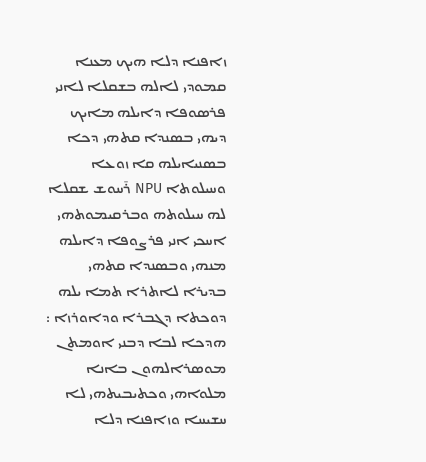ܙܐܦܢܐ ܕܠܐ ܗܝܟ ܡܥܢܐ ܩܡܘܕܝ ܠܐܠܗ ܒܫܩܠܐ ܠܐܢܝ ܦܪܣܘܦܐ ܕܐܝܠܗ ܡܐܝܟ ܕܝܗܝ ܒܤܢܕܐ ܩܬܗܝ ܕܟܐ ܒܤܢܝܐܝܠܗ ܩܐ ܙܘܥܐ ܘܚܝܠܘܬܐ NPU ܪ̄ܚܘܫ ܫܩܠܐ ܠܗ ܚܝܠܘܬܗ ܘܒܪܩܝܡܘܬܗܝ ܐܚܟܝ ܐܢܝ ܦܪܨܘܦܐ ܕܐܝܠܗ ܡܢܗܝ ܘܒܤܢܕܐ ܩܬܗܝ ܒܕܝܪܐ ܠܐܬܪܐ ܬܡܐ ܝܠܗ ܕܘܟܬܐ ܕܓܒܪܐ ܘܕܐܘܪܙܐ : ܗܕܟܐ ܠܒܐ ܕܒܢܝ ܐܘܡܬܢ ܡܘܤܪܐܠܗܘܢ ܒܐܢܐ ܡܠܘܐܗܝ ܘܟܬܝܒܝܬܗܝ ܠܐ ܚܫܝܚܐ ܘܙܐܦܢܐ ܕܠܐ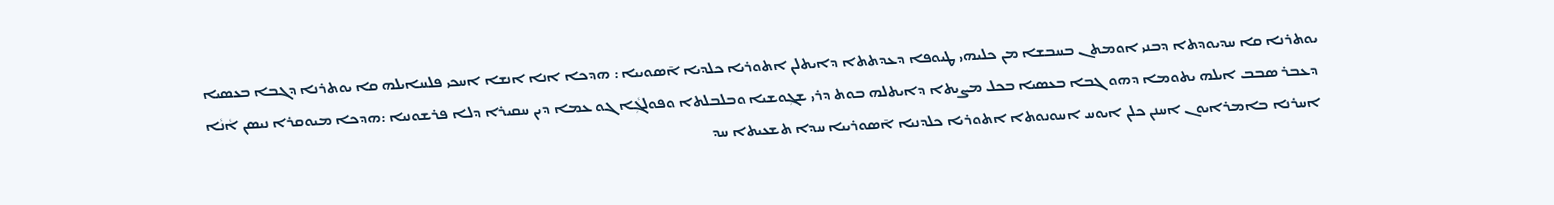ܝܘܬܪܢܐ ܩܐ ܚܕܝܘܕܬܐ ܕܒܢܝ ܐܘܡܬܢ ܒܚܒܫܐ ܡܢ ܟܠܝܗܝ ܛܝܘܦܐ ܕܥܕܬܬܐ ܕܐܝܬܠܢ ܐܬܘܪܝܐ ܟܠܕܝܐ ܐ̄ܤܘܝܝܐ : ܗܕܟܐ ܐܢܐ ܐܢܫܐ ܐܚܟܝ ܦܠܚܐܝܠܗ ܩܐ ܝܘܬܪܢܐ ܕܓܒܐ ܒܥܣܝܐ ܕܥܒܪ ܤܒܒ ܐܝܠܗ ܝܬܘܡܐ ܕܗܘ ܓܒܐ ܒܥܤܝܐ ܒܟܠ ܡܨܝܬܐ ܕܐܝܬܠܗ ܒܘܬ ܕܪܝ ܫܓܼܘܫܝܐ ܘܒܠܒܠܬܐ ܘܦܘܠܓܼܵܐ ܓܘ ܥܡܐ ܕܝܢ ܚܩܝܪܐ ܕܠܐ ܦܪܫܘܢܝܐ :ܗܕܟܐ ܡܝܘܩܪܐ ܢܝܤܢ ܐܵܢܵܐ ܐܚܪܢܐ ܒܐܡܪܐܝܘܢ ܐܚܢܢ ܟܠܢ ܐܝܘܚ ܐܚܘܢܘܬܐ ܐܬܘܪܝܐ ܟܠܕܢܝܐ ܐ̄ܤܘܪܝܝܐ ܚܕܐ ܬܫܥܝܬܐ ܚܕ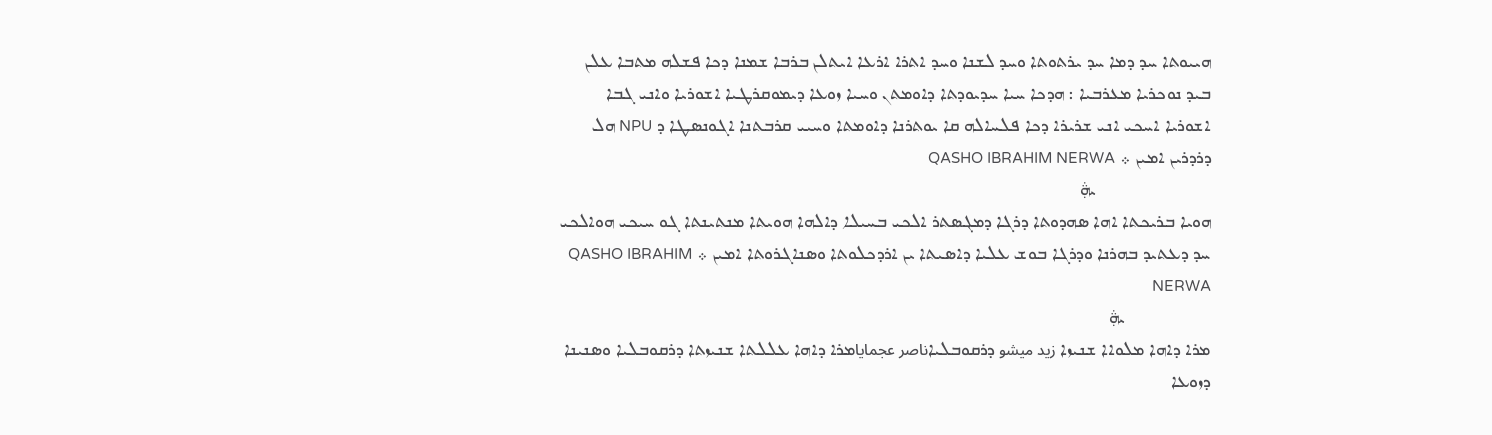ܗܝܝܘܬܐ ܚܕ ܕܡܐ ܚܕ ܝܪܬܘܬܐ ܘܚܕ ܠܫܢܐ ܘܚܕ ܐܬܪܐ ܐܪܥܐ ܐܝܬܠܢ ܒܪܒܐ ܫܡܢܐ ܕܟܐ ܦܫܠܗ ܡܬܒܐ ܥܠܢ ܒܝܕ ܢܘܟܪܝܐ ܡܥܪܒܝܐ : ܗܕܟܐ ܚܝܐ ܚܕܝܘܕܬܐ ܕܐܘܡܬܢ ܘܚܝܐ ܙܘܥܐ ܕܝܡܘܩܪܛܝܐ ܐܫܘܪܝܐ ܘܐܢܝ ܓܒܐ ܐܫܘܪܝܐ ܐܚܟܝ ܐܢܝ ܫܪܝܪܐ ܕܟܐ ܦܠܚܐܠܗ ܩܐ ܝܘܬܪܢܐ ܕܐܘܡܬܐ ܘܚܝܝ ܩܪܒܬܢܐ ܐܓܘܢܤܛܐ ܕ NPU ܗܠ ܕܪܕܪܝܢ ܐܡܝܢ ܀ QASHO IBRAHIM NERWA
                        ܞ
ܗܘܝܐ ܒܪܝܟܬܐ ܐܗܐ ܤܗܕܘܬܐ ܕܪܓܐ ܕܡܓܤܬܪ ܐܠܟܝ ܒܚܝܠܐ ܕܐܠܗܐ ܗܘܝܬܐ ܡܢܬܝܢܬܐ ܓܘ ܚܝܟܝ ܗܘܐܠܟܝ ܚܕ ܕܥܬܝܕ ܒܗܪܢܐ ܘܕܪܓܐ ܒܘܫ ܥܠܝܐ ܕܐܣܝܬܐ ܝܢ ܐܪܕܟܠܘܬܐ ܘܤܢܐܓܪܘܬܐ ܐܡܝܢ ܀ QASHO IBRAHIM NERWA
                  ܞ
ܡܪܐ ܕܐܗܐ ܡܠܘܐܐ ܫܢܝܙܐ زيد ميشو ܕܪܩܘܒܠܝܐناصر عجماياܡܪܐ ܕܐܗܐ ܥܠܠܬܐ ܫܢܝܙܬܐ ܕܪܩܘܒܠܝܐ ܘܤܢܝܢܐ ܕܙܘܥܐ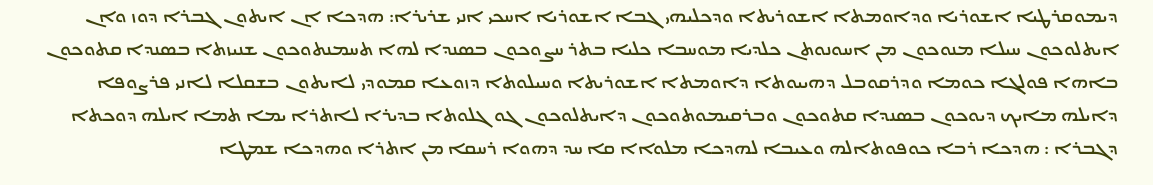ܕܝܡܘܩܪܛܝܐ ܐܫܘܪܝܐ ܘܕܐܘܡܬܐ ܐܫܘܪܝܬܐ ܘܕܟܠܝܗܝ ܓܒܐ ܐܫܘܪܝܐ ܐܚܟܝ ܐܢܝ ܫܪܝܪܐ: ܗܕܟܐ ܐܢ ܐܝܬܘܢ ܓܒܪܐ ܕܘܙ ܘܐܢ ܐܝܬܠܘܟܘܢ ܚܝܠܐ ܡܢܘܟܘܢ ܡܢ ܐܚܘܢܘܬܢ ܟܠܕܝܐ ܡܘܚܒܐ ܟܠܝܐ ܒܬܪ ܚܨܘܟܘܢ ܒܣܢܕܐ ܠܗܐ ܬܚܡܢܬܘܟܘܢ ܫܢܝܙܬܐ ܒܤܢܕܐ ܩܬܘܟܘܢ ܒܐܗܐ ܦܘܠܓܐ ܟܘܡܐ ܘܕܪܩܘܒܠ ܕܗܝܝܘܬܐ ܕܐܘܡܬܐ ܐܫܘܪܝܬܐ ܘܚܝܠܘܬܐ ܕܙܘܥܐ ܩܡܘܕܝ ܠܐܝܬܘܢ ܒܫܩܠܐ ܠܐܢܝ ܦܪܨܘܦܐ ܕܐܝܠܗ ܡܐܝܟ ܕܝܘܟܘܢ ܒܤܢܕܐ ܩܬܘܟܘܢ ܘܒܪܩܝܡܘܬܘܟܘܢ ܕܐܝܬܠܘܟܘܢ ܓܘ ܓܠܘܬܐ ܒܕܝܪܐ ܠܐܬܪܐ ܝܡܐ ܬܡܐ ܐܝܠܗ ܕܘܟܬܐ ܕܓܒܪܐ : ܗܕܟܐ ܪܒܐ ܟܘܦܘܬܐܠܗ ܘܥܝܒܐ ܠܗܕܟܐ ܡܠܘܐܐ ܩܐ ܚܕ ܕܗܘܐ ܪܚܩܐ ܡܢ ܐܬܪܐ ܘܗܕܟܐ ܫܡܛܐ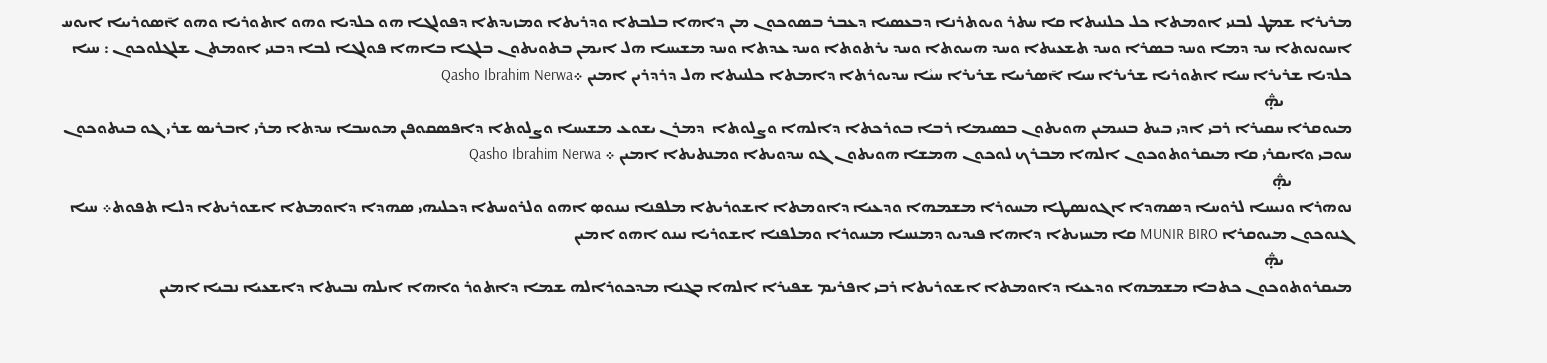ܡܪܝܪܐ ܫܡܛ ܠܒܢܝ ܐܘܡܬܐ ܟܠ ܟܠܢܝܬܐ ܩܐ ܚܬܪ ܘܝܘܬܪܢܐ ܕܒܥܣܝܐ ܕܥܒܪ ܒܤܘܟܘܢ ܡܢ ܕܐܗܐ ܒܠܒܬܐ ܘܕܪܝܬܐ ܘܡܙܝܕܬܐ ܕܦܘܠܓܐ ܗܘ ܟܠܕܝܐ ܘܗܘ ܐܬܘܪܝܐ ܘܗܘ ܐ̄ܤܘܪܝܝܐ ܐܝܘܚ ܐܚܘܢܘܬܐ ܚܕ ܕܡܐ ܘܚܕ ܒܤܪܐ ܘܚܕ ܬܫܥܝܬܐ ܘܚܕ ܗܝܝܘܬܐ ܘܚܕ ܝܪܬܘܬܐ ܘܚܕ ܥܕܬܐ ܘܚܕ ܡܫܝܚܐ ܗܠ ܐܝܡܢ ܒܬܘܝܬܘܢ ܒܠܓܐ ܒܐܗܐ ܦܘܠܓܐ ܠܒܐ ܕܒܢܝ ܐܘܡܬܢ ܫܠܓܠܘܟܘܢ : ܚܝܐ ܟܠܕܝܐ ܫܪܝܪܐ ܚܝܐ ܐܬܘܪܝܐ ܫܪܝܪܐ ܚܝܐ ܐ̄ܤܪܝܝܐ ܫܪܝܪܐ ܚܝܵܐ ܚܕܝܘܪܬܐ ܕܐܡܬܐ ܟܠܢܝܬܐ ܗܠ ܕܪܕܪܝܢ ܐܡܝܢ ܀Qasho Ibrahim Nerwa
                  ܞ
ܡܝܘܩܪܐ ܚܩܝܪܐ ܪܒܝ ܐܕܝ ܒܝܬ ܒܢܝܡܝܢ ܗܘܝܬܘܢ ܒܤܝܡܐ ܪܒܐ ܒܘܪܟܬܐ ܕܐܠܗܐ ܘܨܠܘܬܐ  ܕܡܪܢ ܝܫܘܥ ܡܫܝܚܐ ܘܨܠܘܬܐ ܕܐܦܣܩܘܦܢ ܡܘܚܒܐ ܚܕܬܐ ܡܪܝ ܐܒܪܝܣ ܫܪܝ ܓܘ ܒܝܬܘܟܘܢ ܚܘܒܝ ܘܐܝܩܪܝ ܩܐ ܡܝܩܪܘܬܘܟܘܢ ܐܠܗܐ ܡܒܪܟ ܠܘܟܘܢ ܗܡܫܐ ܗܘܝܬܘܢ ܓܘ ܚܕܘܝܬܐ ܘܡܢܬܝܬܐ ܐܡܝܢ ܀ Qasho Ibrahim Nerwa
                ܞ
ܢܘܗܪܐ ܘܢܝܚܐ ܠܪܘܚܐ ܕܤܗܕܐ ܐܓܘܢܤܛܐ ܡܚܘܪܐ ܡܫܡܗܐ ܘܕܥܝܐ ܕܐܘܡܬܐ ܐܫܘܪܝܬܐ ܡܠܦܢܐ ܢܝܢܘܤ ܐܗܘ ܘܠܪܘܚܬܐ ܕܟܠܝܗܝ ܤܗܕܐ ܕܐܘܡܬܐ ܐܫܘܪܝܬܐ ܕܠܐ ܬܦܘܬ܀ ܚܝܐ ܓܢܘܟܘܢ ܡܝܘܩܪܐ MUNIR BIRO ܩܐ ܡܚܙܝܬܐ ܕܐܗܐ ܦܝܕܝܘ ܕܡܢܚܐ ܡܚܘܪܐ ܘܡܠܦܢܐ ܐܫܘܪܝܐ ܢܝܢܘ ܐܗܘ ܐܡܝܢ
                  ܞ
ܡܝܩܪܘܬܘܟܘܢ ܟܬܒܐ ܡܫܡܗܐ ܘܕܥܝܐ ܕܐܘܡܬܐ ܐܫܘܪܝܬܐ ܪܒܝ ܐܦܪܝܡ ܫܦܝܪܐ ܐܠܗܐ ܒܓܢܐ ܡܕܟܘܪܐܠܗ ܫܡܐ ܕܐܬܘܪ ܘܐܗܐ ܐܝܠܗ ܢܒܝܬܐ ܕܐܫܥܝܐ ܢܒܝܐ ܐܡܝܢ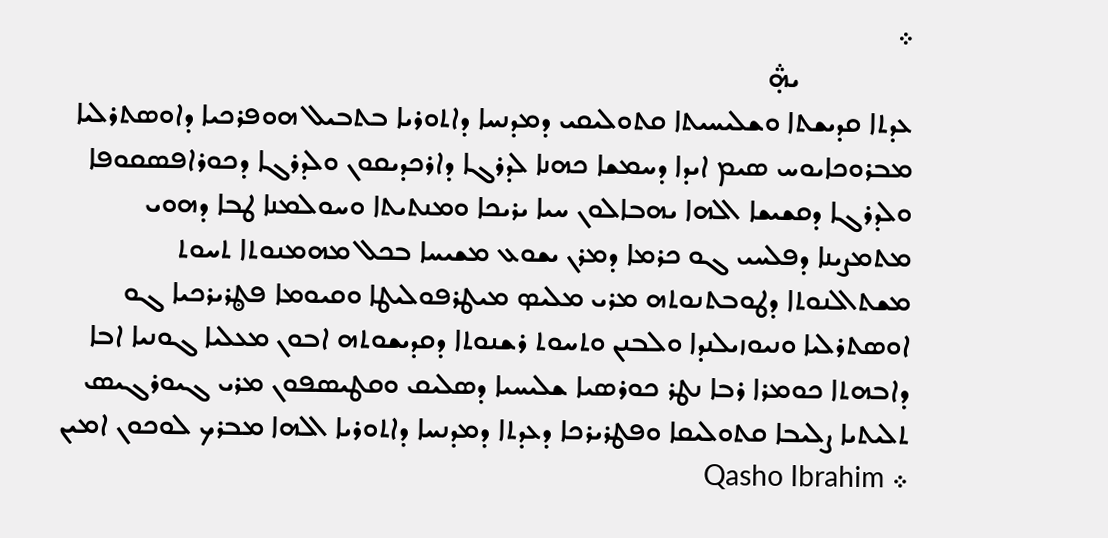܀
                ܞ
ܥܕܬܐ ܩܕܝܫܬܐ ܘܫܠܝܚܝܬܐ ܩܬܘܠܝܩܝ ܕܡܕܢܚܐ ܕܐܬܘܪܝܐ ܒܬܒܝܠ ܗܘܦܪܟܝܐ ܕܐܘܤܬܪܠܝܐ ܡܒܪܘܟܐܝܘܚ ܤܝܡ ܐܝܕܐ ܕܚܡܫܐ ܟܗܢܐ ܠܕܪܓܐ ܕܐܪܟܕܝܩܘܢ ܘܠܕܪܓܐ ܕܟܘܪܐܦܤܩܘܦܐ ܘܠܕܪܓܐ ܕܩܫܝܫܐ ܐܠܗܐ ܝܗܒܐܠܘܢ ܚܝܐ ܝܪܝܟܐ ܘܡܢܬܝܬܐ ܘܚܘܠܡܢܐ ܛܒܐ ܕܗܘܝ ܡܬܡܨܝܢܐ ܕܦܠܚܝ ܓܘ ܟܪܡܐ ܕܡܪܢ ܝܫܘܥ ܡܫܝܚܐ ܒܟܠ ܡܗܡܢܘܬܐ ܬܚܘܬ ܡܫܬܐܠܢܘܬܐ ܕܛܘܒܬܢܘܬܗ ܡܪܝ ܡܠܝܤ ܡܝܛܪܦܘܠܝܛܐ ܘܩܝܘܡܐ ܦܜܪܝܪܟܝܐ ܓܘ ܐܘܤܬܪܠܝܐ ܘܢܝܘܙܝܠܢܕܐ ܘܠܒܢܢ ܘܬܚܘܬ ܪܫܢܘܬܐ ܕܩܕܝܫܘܬܗ ܐܒܘܢ ܡܥܠܝܐ ܓܘܢܝܐ ܐܒܐ ܕܐܒܗܬܐ ܟܘܡܪܐ ܪܒܐ ܢܛܪ ܟܘܪܤܝܐ ܫܠܝܚܝܐ ܕܤܠܝܩ ܘܩܛܝܤܦܘܢ ܡܪܝ ܓܝܘܪܓܝܣ ܬܠܝܬܝܐ ܨܠܝܒܐ ܩܬܘܠܝܩܐ ܘܦܛܪܝܪܟܐ ܕܥܕܬܐ ܕܡܕܢܚܐ ܕܐܬܘܪܝܐ ܐܠܗܐ ܡܒܪܟ ܠܘܟܘܢ ܐܡܝܢ ܀ Qasho Ibrahim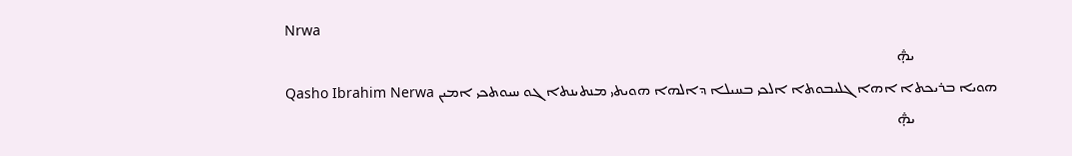Nrwa
                       ܞ
ܗܘܝܐ ܒܪܝܟܬܐ ܐܗܐ ܓܠܝܒܘܬܐ ܐܠܟܝ ܒܚܝܠܐ ܕܐܠܗܐ ܗܘܝܬܝ ܡܢܬܝܢܬܐ ܓܘ ܚܝܘܬܟܝ ܐܡܝܢ Qasho Ibrahim Nerwa
                       ܞ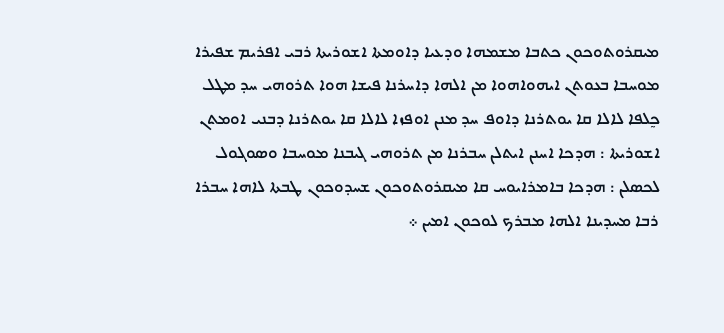ܡܝܩܪܘܬܘܟܘܢ ܟܬܒܐ ܡܫܡܗܐ ܘܕܥܝܐ ܕܐܘܡܬܐ ܐܫܘܪܝܬܐ ܪܒܝ ܐܦܪܝܡ ܫܦܝܪܐ ܡܘܚܒܐ ܒܥܘܬܢ ܐܝܗܘܐܗܘܐ ܡܢ ܐܠܗܐ ܕܐܚܪܢܐ ܦܝܫܐ ܗܘܐ ܬܪܘܗܝ ܚܕ ܡܛܠ ܟ̰ܠܦܐ ܠܐܠܐ ܩܐ ܝܘܬܪܢܐ ܕܐܘܦ ܚܕ ܡܢܢ ܐܘܦܙܐ ܠܐܠܐ ܩܐ ܝܘܬܪܢܐ ܕܒܢܝ ܐܘܡܬܢ ܐܫܘܪܝܬܐ : ܗܕܟܐ ܐܚܢܢ ܐܝܬܠܢ ܚܒܪܢܐ ܡܢ ܬܪܘܗܝ ܓܝܒܢܐ ܡܘܚܒܐ ܘܤܘܓܘܠ ܠܟܤܠܢ : ܗܕܟܐ ܒܐܡܪܐܝܘܚ ܩܐ ܡܝܩܪܘܬܘܟܘܢ ܫܚܕܘܟܘܢ ܛܒܬܐ ܠܐܗܐ ܚܒܪܐ ܪܒܐ ܡܚܕܝܢܐ ܐܠܗܐ ܡܒܪܟ ܠܘܟܘܢ ܐܡܝܢ ܀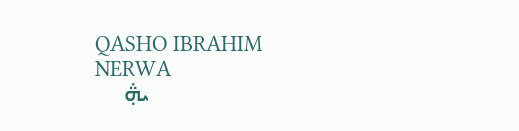QASHO IBRAHIM NERWA
                    ܞ